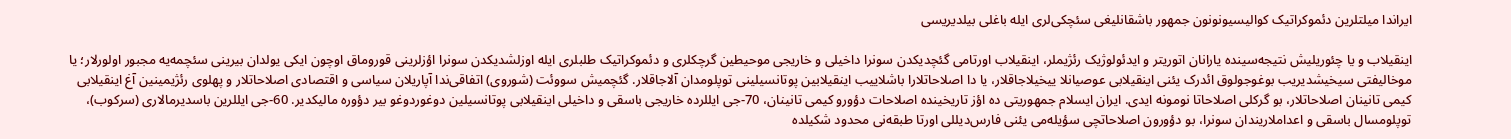ایراندا میلتلرین دئموکراتیک کوالیسیونونون جمهور باشقانلیغی سئچکی‌لری ایله باغلی بیلدیریسی

اینقیلاب و یا چئوریلیش نتیجه‌سینده یارانان اتوریتر و ایدئولوژیک رئژیملر، اینقیلاب اورتامی گئچدیکدن سونرا داخیلی و خاریجی موحیطین گرچکلری و دئموکراتیک طلبلری ایله اوزلشدیکدن سونرا اؤزلرینی قوروماق اوچون ایکی یولدان بیرینی سئچمه‌یه مجبور اولورلار؛ یا موخالیفتی سیخیشدیریب بوغوجولوق ائد‌رک یئنی اینقیلابی عوصیانلا ییخیلاجاقلار، یا دا اصلاحاتلارا باشلاییب اینقیلابین پوتانسیلینی توپلومدان آلاجاقلار. گئچمیش سووئت (شوروی) اتفاقی‌ندا آپاریلان سیاسی و اقتصادی اصلاحاتلار و پهلوی رئژیمینین آغ اینقیلابی کیمی تانینان اصلاحاتلار، بو گر‌کلی اصلاحاتا نومونه ایدی. ایران ایسلام جمهوریتی ده اؤز تاریخینده اصلاحات دؤورو کیمی تانینان، 70-جی ایللرده خاریجی باسقی و داخیلی اینقیلابی پوتانسیلین دوغوردوغو بیر دؤوره مالیکدیر. 60-جی ایللرین باسدیرمالاری (سرکوب)، توپلومسال باسقی و اعداملاریندان سونرا، بو دؤورون اصلاحاتچی سؤیله‌می یئنی فارس‌دیللی اورتا طبقه‌نی محدود شکیلده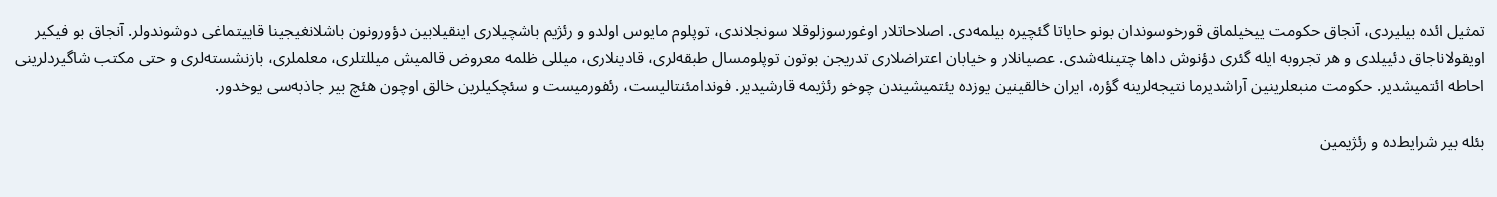تمثیل ائده بیلیردی، آنجاق حکومت ییخیلماق قورخوسوندان بونو حایاتا گئچیره‌ بیلمه‌دی. اصلاحاتلار اوغورسوزلوقلا سونجلاندی، توپلوم مایوس اولدو و رئژیم باشچیلاری اینقیلابین دؤورونون باشلانغیجینا قاییتماغی دوشوندولر. آنجاق بو فیکیر اویقولاناجاق دئییلدی و هر تجروبه ایله گئری دؤنوش داها چتینله‌شدی. عصیانلار و خیابان اعتراضلاری تدریجن بوتون توپلومسال طبقه‌لری، قادینلاری، میللی ظلمه معروض قالمیش میللتلری، معلملری، بازنشسته‌لری و حتی مکتب شاگیردلرینی احاطه ائتمیشدیر. حکومت منبعلرینین آراشدیرما نتیجه‌لرینه گؤره، ایران خالقینین یوزده یئتمیشیندن چوخو رئژیمه قارشیدیر. فوندامئنتالیست، رئفورمیست و سئچکیلرین خالق اوچون هئچ بیر جاذبه‌سی یوخدور.

بئله بیر شرایط‌ده و رئژیمین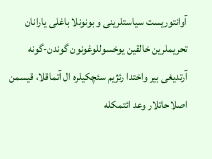آوانتوریست سیاستلرینی و بونونلا باغلی یارانان تحریملرین خالقین یوخسوللوغونون گوندن-گونه آرتدیغی بیر واختدا رئژیم سئچکیلره ال آتماقلا، قیسمن اصلاحاتلار وعد ائتمکله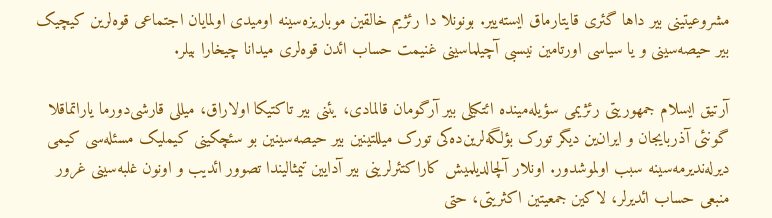مشروعیتینی بیر داها گئری قایتارماق ایسته‌ییر. بونونلا دا رئژیم خالقین موباریزه‌سینه اومیدی اولمایان اجتماعی قوه‌لرین کیچیک بیر حیصه‌سینی و یا سیاسی اورتامین نیسبی آچیلماسینی غنیمت حساب ائد‌ن قوه‌لری میدانا چیخارا بیلر.

آرتیق ایسلام جمهوریتی رئژیمی سؤیله‌مینده ائتکیلی بیر آرگومان قالمادی، یئنی بیر تاکتیکا اولاراق، میللی قارشی‌دورما یاراتماقلا گونئی آذربایجان و ایران‌ین دیگر تورک بؤلگه‌لرین‌ده‌کی تورک میللتینین بیر حیصه‌سینین بو سئچکینی کیملیک مسئله‌سی کیمی دیرله‌ندیرمه‌سینه سبب اولموشدور. اونلار آلچالدیلمیش کاراکتئرلرینی بیر آدایین تیمثالیندا تصوور ائدیب و اونون غلبه‌سینی غرور منبعی حساب ائدیرلر، لاکین جمعیتین اکثریتی، حتی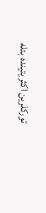تورکلرین اکثریتینده بئله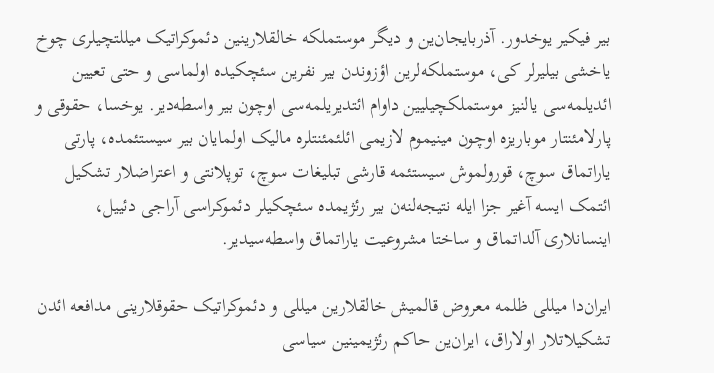بیر فیکیر یوخدور. آذربایجان‌ین و دیگر موستملکه خالقلارینین دئموکراتیک میللتچیلری چوخ یاخشی بیلیرلر کی، موستملکه‌لرین اؤزوندن بیر نفرین سئچکیده اولما‌سی و حتی تعیین ائدیلمه‌سی یالنیز موستملکچیلیین داوام ائتدیریلمه‌سی اوچون بیر واسطه‌دیر. یوخسا، حقوقی و پارلامئنتار موباریزه اوچون مینیموم لازیمی ائلئمئنتلره مالیک اولمایان بیر سیستئمده، پارتی یاراتماق سوچ، قورولموش سیستئمه قارشی تبلیغات سوچ، توپلانتی و اعتراضلار تشکیل ائتمک ایسه آغیر جزا ایله نتیجه‌لنه‌ن بیر رئژیمده سئچکیلر دئموکراسی آراجی دئییل، اینسانلاری آلداتماق و ساختا مشروعیت یاراتماق واسطه‌سیدیر.

ایران‌دا میللی ظلمه معروض قالمیش خالقلارین میللی و دئموکراتیک حقوقلارینی مدافعه ائد‌ن تشکیلاتلار اولاراق، ایران‌ین حاکم رئژیمینین سیاسی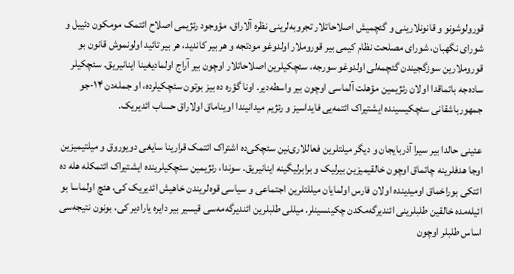قورولوشونو و قانونلارینی و گئچمیش اصلاحاتلار تجروبه‌لرینی نظره آلاراق، مؤوجود رئژیمی اصلاح ائتمک مومکون دئییل و شورای نگهبان، شورای مصلحت نظام کیمی بیر قوروملار اولدوغو مودتجه و هر بیر کاندید، هر بیر تائید اولونموش قانون بو قوروملارین سوزگجیندن گئچمه‌لی‌ اولدوغو سورجه، سئچکیلرین اصلاحاتلار اوچون بیر آراج اولمادیغینا اینانیریق. سئچکیلر ساده‌جه باتماقدا اولان رئژیمین مؤهلت آلماسی اوچون بیر واسطه‌دیر. اونا گؤره ده بیز بوتون سئچکیلرده، او جمله‌دن ۱۴-جو جمهورباشقانی سئچکیسینده ایشتیراک ائتمه‌یی فایداسیز و رئژیم میدانیندا اویناماق اولاراق حساب ائدیریک.

عئینی حالدا بیر سیرا آذربایجان و دیگر میلتلرین فعاللاری‌نین سئچکی‌ده اشتراک ائتمک قرارینا سایغی دویوروق و میلتیمیزین اوجا هدفلرینه چاتماق اوچون خالقیمیزین بیرلیک و برابرلیگینه اینانیریق. سوندا، رئژیمین سئچکیلرینده ایشتیراک ائتمکله هله ده ائتکی بوراخماق اومیدینده اولان فارس اولمایان میللتلرین اجتماعی و سیاسی قوه‌لریندن خاهیش ائدیریک کی، هئچ اولماسا بو ائیله‌مده خالقین طلبلرینی ائندیرگه‌مکدن چکینسینلر. میللی طلبلرین ائندیرگه‌مه‌سی قیسیر بیر دایره یارادیر کی، بونون نتیجه‌سی اساس طلبلر اوچون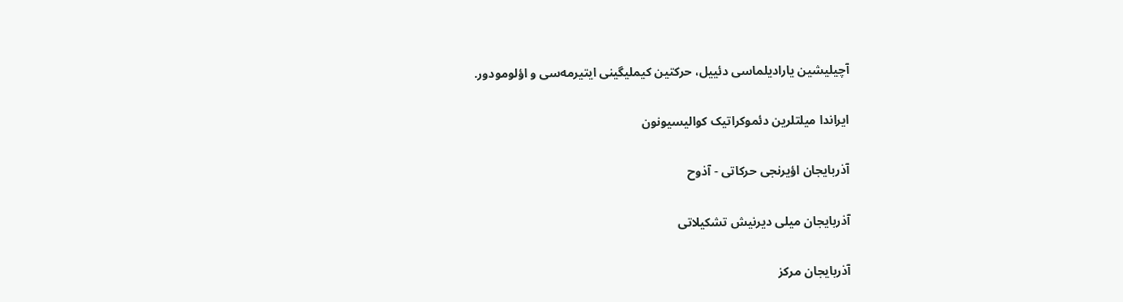آچیلیشین یارادیلماسی دئییل، حرکتین کیملیگینی ایتیرمه‌سی و اؤلومودور.

ایراندا میلتلرین دئموکراتیک کوالیسیونون

آذربایجان اؤیرنجی حرکاتی - آذوح

آذربایجان میلی دیرنیش تشکیلاتی

آذربایجان مرکز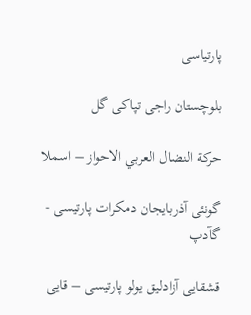پارتیاسی

بلوچستان راجی تپاکی گل

حركة النضال العربي الاحواز – اسملا

گونئی آذربایجان دمکرات پارتیسی - گآدپ

قشقایی آزادلیق یولو پارتیسی – قایی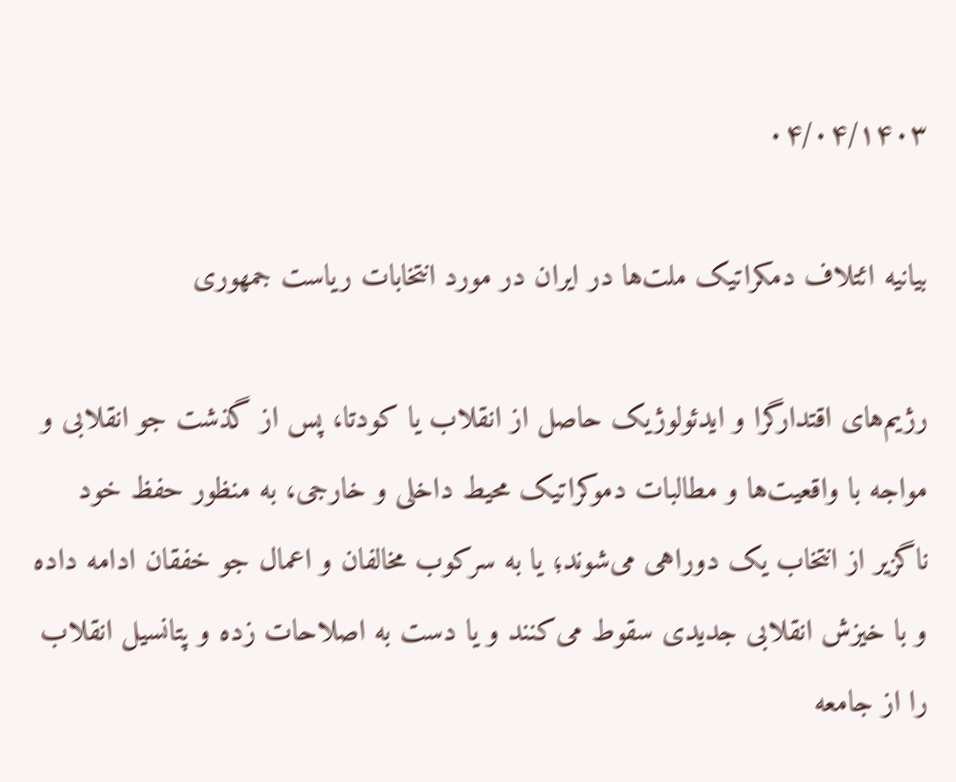۰۴/۰۴/۱۴۰۳

بیانیه ائتلاف دمکراتیک ملت‌ها در ایران در مورد انتخابات ریاست جمهوری

رژیم‌های اقتدارگرا و ایدئولوژیک حاصل از انقلاب یا کودتا، پس از گذشت جو انقلابی و مواجه با واقعیت‌ها و مطالبات دموکراتیک محیط داخلی و خارجی، به منظور حفظ خود ناگزیر از انتخاب یک دوراهی می‌شوند؛ یا به سرکوب مخالفان و اعمال جو خفقان ادامه داده و با خیزش انقلابی جدیدی سقوط می‌کنند و یا دست به اصلاحات ‌زده و پتانسیل انقلاب را از جامعه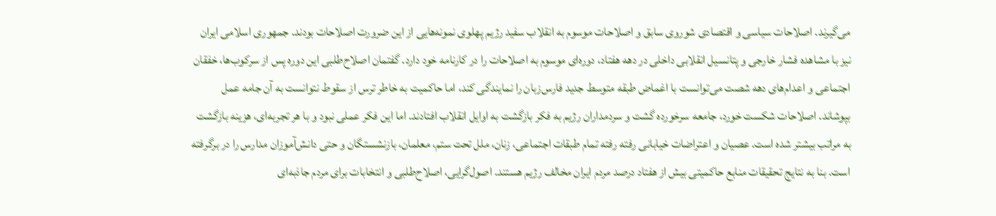می‌گیرند‌. اصلاحات سیاسی و اقتصادی شوروی سابق و اصلاحات موسوم به انقلاب سفید رژیم پهلوی نمونه‌هایی از این ضرورت اصلاحات بودند. جمهوری اسلامی ایران نیز با مشاهده فشار خارجی و پتانسیل انقلابی داخلی در دهه هفتاد، دوره‌ای موسوم به اصلاحات را در کارنامه خود دارد. گفتمان اصلاح‌طلبی این دوره پس از سرکوب‌ها، خفقان اجتماعی و اعدام‌های دهه شصت می‌توانست با اغماض طبقه متوسط جدید فارس‌زبان را نمایندگی کند، اما حاکمیت به خاطر ترس از سقوط نتوانست به آن جامه عمل بپوشاند. اصلاحات شکست خورد، جامعه سرخورده گشت و سردمداران رژیم به فکر بازگشت به اوایل انقلاب افتادند. اما این فکر عملی نبود و با هر تجربه‌ای، هزینه بازگشت به مراتب بیشتر شده است. عصیان و اعتراضات خیابانی رفته رفته تمام طبقات اجتماعی، زنان، ملل تحت ستم، معلمان، بازنشستگان و حتی دانش‌آموزان مدارس را در برگرفته است. بنا به نتایج تحقیقات منابع حاکمیتی بیش از هفتاد درصد مردم ایران مخالف رژیم هستند. اصول‌گرایی، اصلاح‌طلبی و انتخابات برای مردم جاذبه‌ای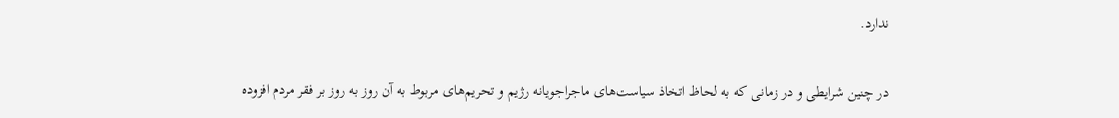ندارد.

در چنین شرایطی و در زمانی که به لحاظ اتخاذ سیاست‌های ماجراجویانه رژیم و تحریم‌های مربوط به آن روز به روز بر فقر مردم افزوده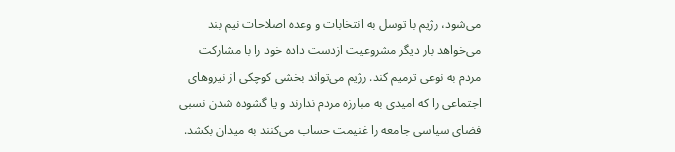می‌شود، رژیم با توسل به انتخابات و وعده اصلاحات نیم بند می‌خواهد بار دیگر مشروعیت ازدست داده خود را با مشارکت مردم به نوعی ترمیم کند. رژیم می‌تواند بخشی کوچکی از نیرو‌های اجتماعی را که ‌امیدی به مبارزه مردم ندارند و یا گشوده شدن نسبی فضای سیاسی جامعه را غنیمت حساب می‌کنند به میدان بکشد.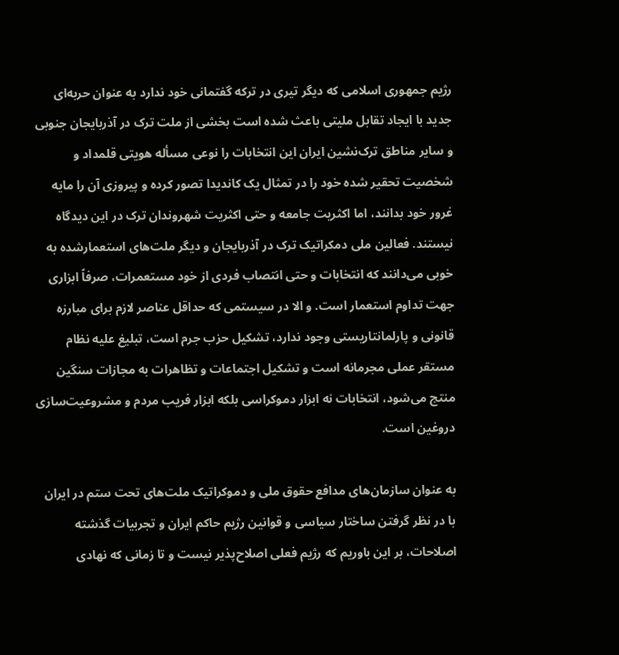رژیم جمهوری اسلامی که دیگر تیری در ترکه گفتمانی خود ندارد به عنوان حربه‌ای جدید با ایجاد تقابل ملیتی باعث شده است بخشی از ملت ترک در آذربایجان جنوبی و سایر مناطق ترک‌نشین ایران این انتخابات را نوعی مسأله هویتی قلمداد و شخصیت تحقیر شده خود را در تمثال یک کاندیدا تصور کرده و پیروزی آن را مایه غرور خود بدانند، اما اکثریت جامعه و حتی اکثریت شهروندان ترک در این دیدگاه نیستند. فعالین ملی دمکراتیک ترک در آذربایجان و دیگر ملت‌های استعمارشده به خوبی می‌دانند که انتخابات و حتی انتصاب فردی از خود مستعمرات، صرفاً ابزاری جهت تداوم استعمار است. و الا در سیستمی که حداقل عناصر لازم برای مبارزه قانونی و پارلمانتاریستی وجود ندارد، تشکیل حزب جرم است، تبلیغ علیه نظام مستقر عملی مجرمانه است و تشکیل اجتماعات و تظاهرات به مجازات سنگین منتج می‌شود، انتخابات نه ابزار دموکراسی بلکه ابزار فریب مردم و مشروعیت‌سازی دروغین است.

به عنوان سازمان‌های مدافع حقوق ملی و دموکراتیک ملت‌های تحت ستم در ایران با در نظر گرفتن ساختار سیاسی و قوانین رژیم حاکم ایران و تجربیات گذشته اصلاحات، بر این باوریم که رژیم فعلی اصلاح‌پذیر نیست و تا زمانی که نهادی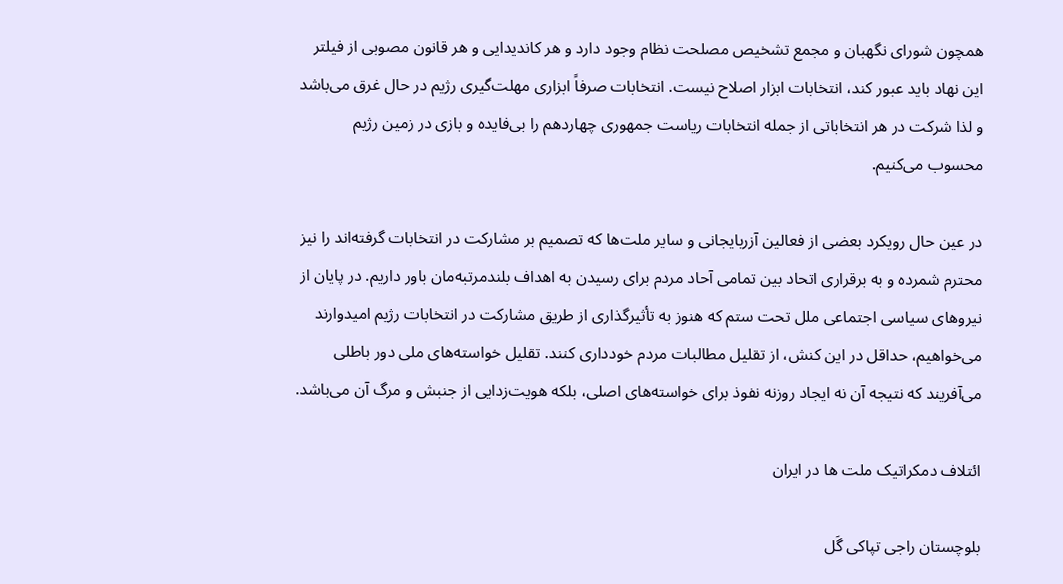همچون شورای نگهبان و مجمع تشخیص مصلحت نظام وجود دارد و هر کاندیدایی و هر قانون مصوبی از فیلتر این نهاد باید عبور کند، انتخابات ابزار اصلاح نیست. انتخابات صرفاً ابزاری مهلت‌گیری رژیم در حال غرق می‌باشد و لذا شرکت در هر انتخاباتی از جمله انتخابات ریاست جمهوری چهاردهم را بی‌فایده و بازی در زمین رژیم محسوب می‌کنیم.

در عین حال رویکرد بعضی از فعالین آزربایجانی و سایر ملت‌ها که تصمیم بر مشارکت در انتخابات گرفته‌اند را نیز محترم شمرده و به برقراری اتحاد بین تمامی آحاد مردم برای رسیدن به اهداف بلندمرتبه‌مان باور داریم. در پایان از نیرو‌های سیاسی اجتماعی ملل تحت ستم که هنوز به تأثیرگذاری از طریق مشارکت در انتخابات رژیم‌ امیدوارند می‌خواهیم، حداقل در این کنش، از تقلیل مطالبات مردم خودداری کنند. تقلیل خواسته‌های ملی دور باطلی می‌آفریند که نتیجه آن نه ایجاد روزنه نفوذ برای خواسته‌های اصلی، بلکه هویت‌زدایی از جنبش و مرگ آن می‌باشد.

ائتلاف دمکراتیک ملت ها در ایران

بلوچستان راجی تپاکی گَل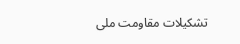تشکیلات مقاومت ملی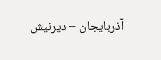آذربایجان – دیرنیش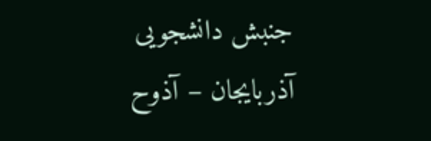جنبش دانشجویی آذربایجان – آذوح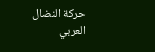حركة النضال العربي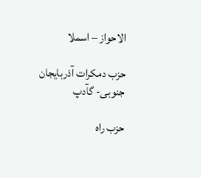الاحواز – اسملا

حزب دمکرات آذربایجان جنوبی- گآدپ

حزب راه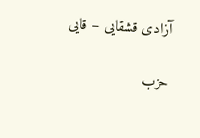آزادی قشقایی – قایی‌

حزب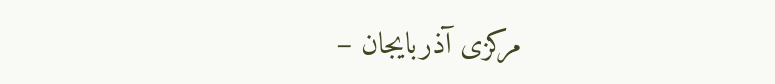مرکزی آذربایجان –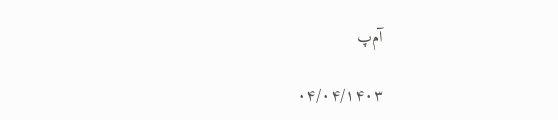آ‌م‌پ

۰۴/۰۴/۱۴۰۳